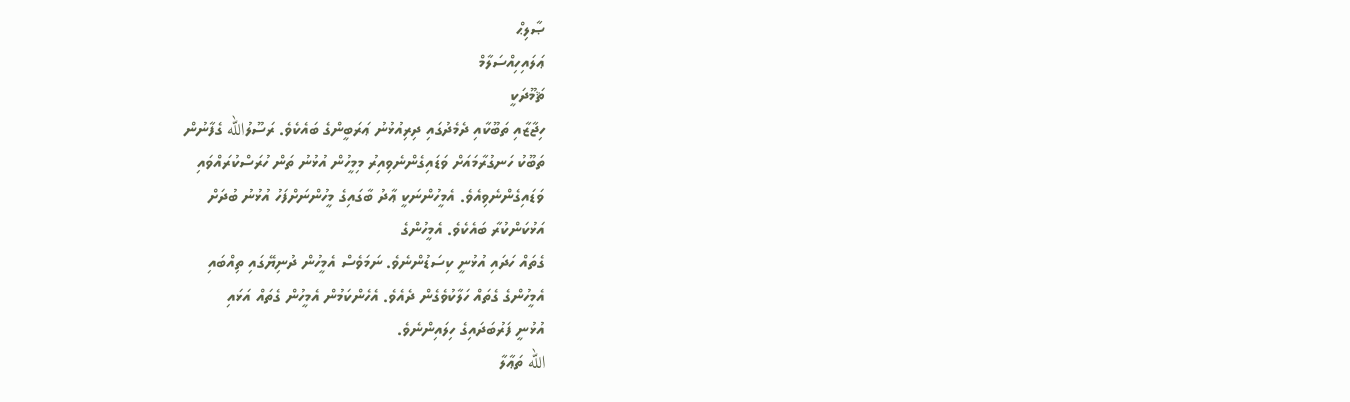ޞާލިޙް
ޢަލައިހިއްސަލާމް
ޘަމޫދަކީ
ހިޖާޒާއި ތަބޫކާއި ދެމެދުގައި ދިރިއުޅުނު ޢަރަބީންގެ ބައެކެވެ. ރަސޫލުالله ގެފާނުން
ތަބޫކު ހަނގުރާމައަށް ވަޑައިގެންނެވިއިރު މިމީހުން އުޅުނު ތަން ހުރަސްކުރައްވައި
ވަޑައިގެންނެވިއެވެ. އެމީހުންނަކީ ޢާދު ބާގައިގެ މީހުންނަށްފަހު އުޅުނު ބުދަށް
އަޅުކަންކުރާ ބައެކެވެ. އެމީހުންގެ
ގެތައް ހަދައި އުޅުނީ ކިސަޑުންނެވެ. ނަމަވެސް އެމީހުން ދުނިޔޭގައި ތިއްބައި
އެމީހުންގެ ގެތައް ހަލާކުވެގެން ދެއެވެ. އެހެންކަމުން އެމީހުން ގެތައް އަޅައި
އުޅުނީ ފަރުބަދައިގެ ހިލައިންނެވެ.
الله ތަޢާލާ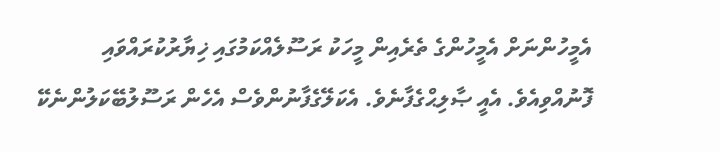އެމީހުންނަށް އެމީހުންގެ ތެރެއިން މީހަކު ރަސޫލެއްކަމުގައި ޚިޔާރުކުރައްވައި
ފޮނުއްވިއެވެ. އެއީ ޞާލިޙްގެފާނެވެ. އެކަލޭގެފާނުންވެސް އެހެން ރަސޫލުބޭކަލުންނެކޭ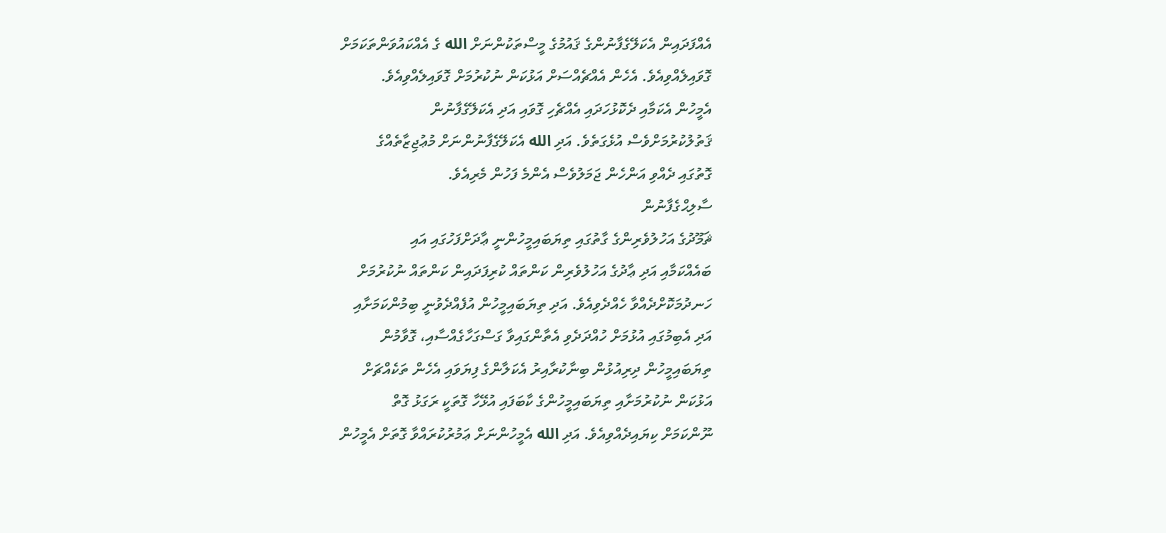އެއްފަދައިން އެކަލޭގެފާނުންގެ ޤައުމުގެ މީސްތަކުންނަށް الله ގެ އެއްކައުވަންތަކަމަށް
ގޮވައިލެއްވިއެވެ. އެހެން އެއްޗެއްސަށް އަޅުކަން ނުކުރުމަށް ގޮވައިލެއްވިއެވެ.
އެމީހުން އެކަމާއި ދެކޮޅުހަދައި އެއްޗެހި ގޮވައި އަދި އެކަލޭގެފާނުން
ޤަތުލުކުރުމަށްވެސް އުޅެގަތެވެ. އަދި الله އެކަލޭގެފާނުންނަށް މުޢުޖިޒާތެއްގެ
ގޮތުގައި ދެއްވި އަންހެން ޖަމަލުވެސް އެންމެ ފަހުން މެރިއެވެ.
ސާލިޙްގެފާނުން
ޘަމޫދުގެ އަހުލުވެރިންގެ ގާތުގައި ތިޔަބައިމީހުންނީ ޢާދަށްފަހުގައި އައި
ބައެއްކަމާއި އަދި ޢާދުގެ އަހުލުވެރިން ކަންތައް ކުރިފަދައިން ކަންތައް ނުކުރުމަށް
ހަނދުމަކޮށްދެއްވާ ހެއްދެވިއެވެ. އަދި ތިޔަބައިމީހުން އުފެއްދެވުނީ ބިމުންކަމަށާއި
އަދި އެބިމުގައި އުޅުމަށް ހުއްދަދެވި އެތާންގައިވާ ގަސްގަހާގެއްސާއި، ގޮވާމުން
ތިޔަބައިމީހުން ދިރިއުޅުން ބިނާކުރާއިރު އެކަލާންގެ ފިޔަވައި އެހެން ތަކެއްޗަށް
އަޅުކަން ނުކުރުމަށާއި ތިޔަބައިމީހުންގެ ކާބަފައި އުޅޭހާ ގޮތަކީ ރަގަޅު ގޮތް
ނޫންކަމަށް ކިޔައިދެއްވިއެވެ. އަދި الله އެމީހުންނަށް ޢަމުރުކުރައްވާ ގޮތަށް އެމީހުން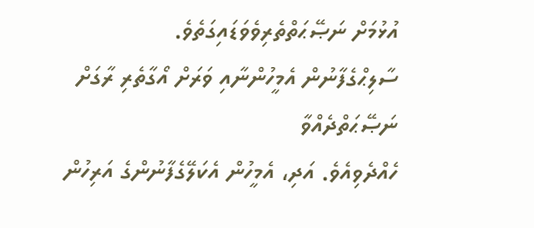އުޅުމަށް ނަޞޭޙަތްތެރިވެވަޑައިގަތެވެ.
ސާލިޙްގެފާނުން އެމީހުންނާއި ވަރަށް އޯގާތެރި ރާގަށް ނަޞޭޙަތްދެއްވާ
ހެއްދެވިއެވެ. އަދި، އެމީހުން އެކަލޭގެފާނުންގެ އަރިހުން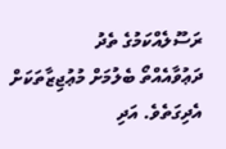ރަސޫލެއްކަމުގެ ތެދު
ދަޢުވާއެއްތޯ ބެލުމަށް މުޢުޖިޒާތަކަށް އެދިގަތެވެ. އަދި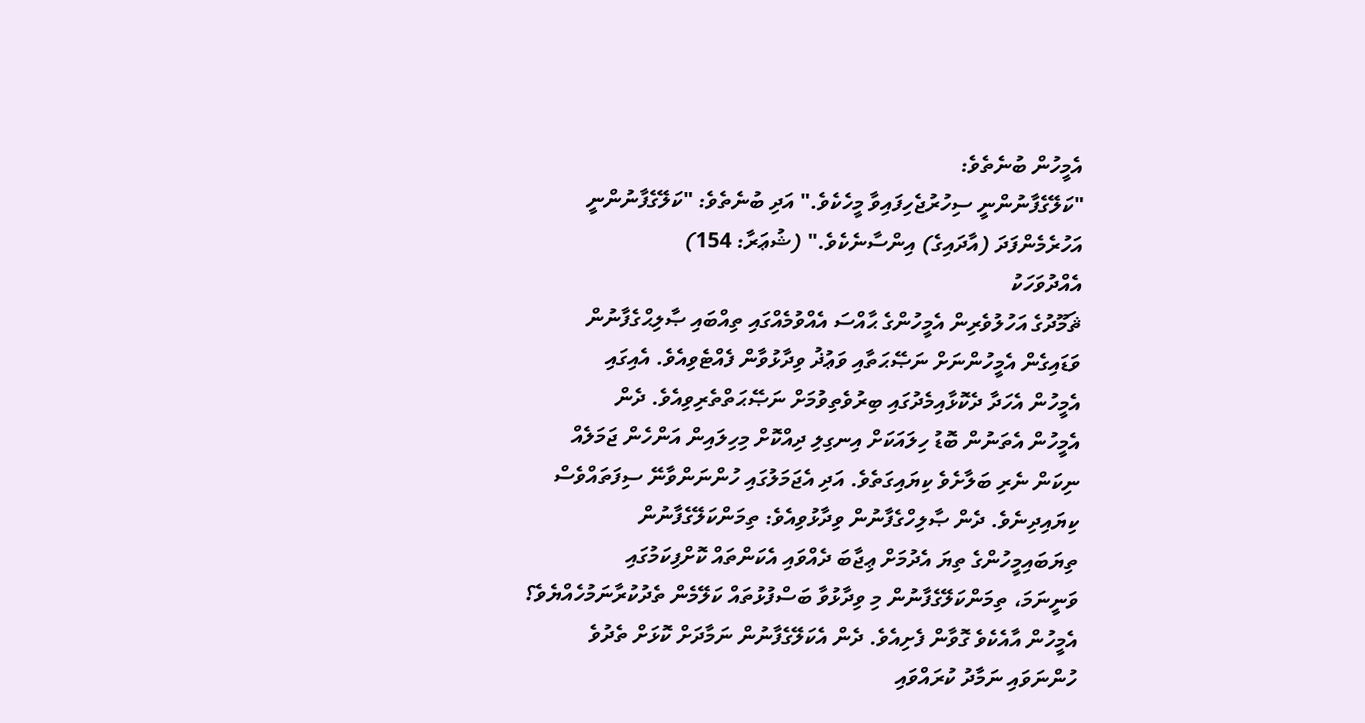އެމީހުން ބުނެތެވެ:
"ކަލޭގެފާނުންނީ ސިހުރުޖެހިފައިވާ މީހެކެވެ." އަދި ބުނެތެވެ: "ކަލޭގެފާނުންނީ
އަހުރެމެންފަދަ (އާދައިގެ) އިންސާނެކެވެ." (ޝުޢަރާ: 154)
އެއްދުވަހަކު
ޘަމޫދުގެ އަހުލުވެރިން އެމީހުންގެ ޙާއްސަ އެއްވުމެއްގައި ތިއްބައި ޞާލިޙްގެފާނުން
ވަޑައިގެން އެމީހުންނަށް ނަޞޭޙަތާއި ވަޢުޛު ވިދާޅުވާން ފެއްޓެވިއެވެ. އެއިގައި
އެމީހުން އެހަދާ ދެކޮޅާއިމެދުގައި ބިރުވެތިވުމަށް ނަޞޭޙަތްތެރިވިއެވެ. ދެން
އެމީހުން އެތަނުން ބޮޑު ހިލައަކަށް އިނގިލި ދިއްކޮށް މިހިލައިން އަންހެން ޖަމަލެއް
ނިކަން ނެރި ބަލާށެވެ ކިޔައިގަތެވެ. އަދި އެޖަމަލުގައި ހުންނަންވާނޭ ސިފަތައްވެސް
ކިޔައިދިނެވެ. ދެން ޞާލިހްގެފާނުން ވިދާޅުވިއެވެ: ތިމަންކަލޭގެފާނުން
ތިޔަބައިމީހުންގެ ތިޔަ އެދުމަށް ޢިޖާބަ ދެއްވައި އެކަންތައް ކޮށްފިކަމުގައި
ވަނީނަމަ، ތިމަންކަލޭގެފާނުން މި ވިދާޅުވާ ބަސްފުޅުތައް ކަލޭމެން ތެދުކުރާނަމުހެއްޔެވެ؟
އެމީހުން އާއެކެވެ ގޮވާން ފެށިއެވެ. ދެން އެކަލޭގެފާނުން ނަމާދަށް ކޮޅަށް ތެދުވެ
ހުންނަވައި ނަމާދު ކުރައްވައި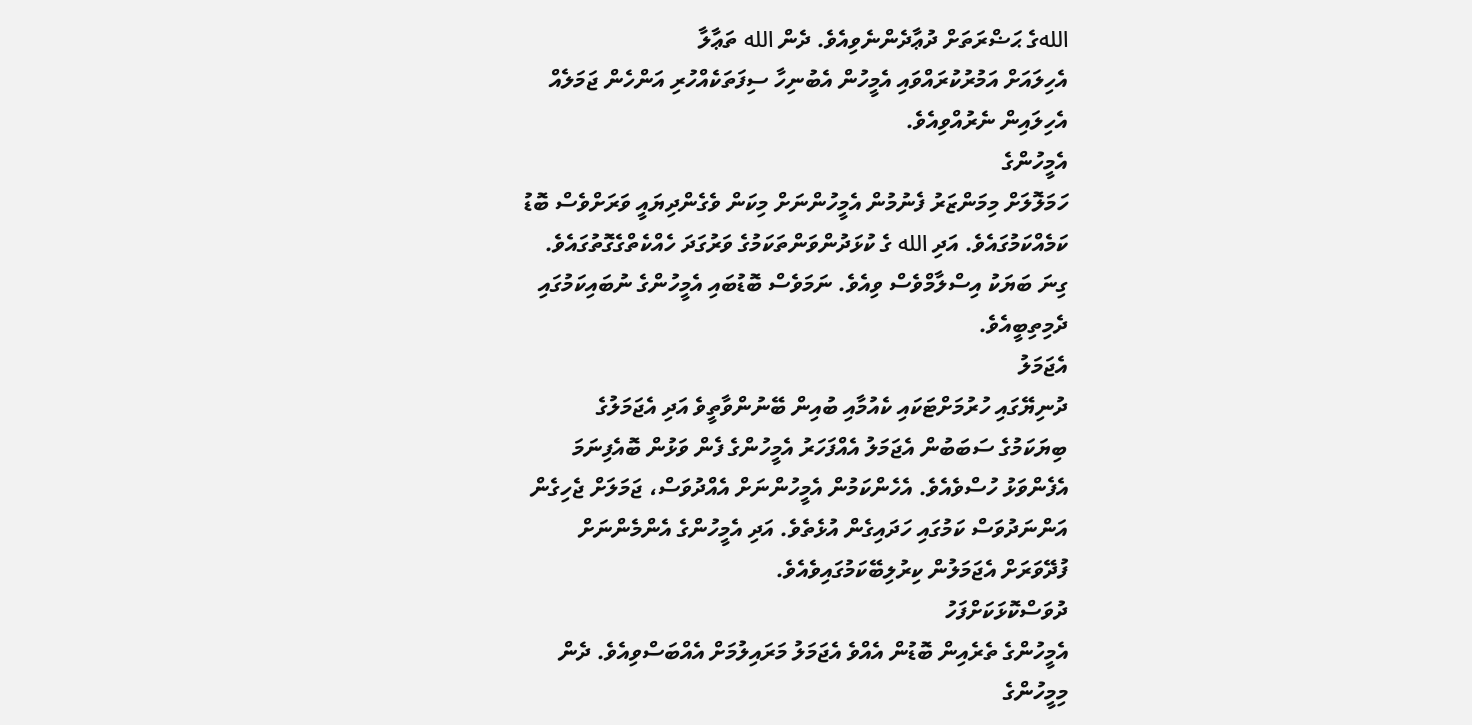اللهގެ ޙަޟްރަތަށް ދުޢާދެންނެވިއެވެ. ދެން الله ތަޢާލާ
އެހިލައަށް އަމުރުކުރައްވައި އެމީހުން އެބުނިހާ ސިފަތަކެއްހުރި އަންހެން ޖަމަލެއް
އެހިލައިން ނެރުއްވިއެވެ.
އެމީހުންގެ
ހަމަލޮލަށް މިމަންޒަރު ފެނުމުން އެމީހުންނަށް މިކަން ވެގެންދިޔައީ ވަރަށްވެސް ބޮޑު
ކަމެއްކަމުގައެވެ. އަދި الله ގެ ކުޅަދުންވަންތަކަމުގެ ވަރުގަދަ ހެއްކެތްގެގޮތުގައެވެ.
ގިނަ ބަޔަކު އިސްލާމްވެސް ވިއެވެ. ނަމަވެސް ބޮޑުބައި އެމީހުންގެ ނުބައިކަމުގައި
ދެމިތިބީއެވެ.
އެޖަމަލު
ދުނިޔޭގައި ހުރުމަށްޓަކައި ކެއުމާއި ބުއިން ބޭނުންވާތީވެ އަދި އެޖަމަލުގެ
ބިޔަކަމުގެ ސަބަބުން އެޖަމަލު އެއްފަހަރު އެމީހުންގެ ފެން ވަޅުން ބޮއެފިނަމަ
އެފެންވަޅު ހުސްވެއެވެ. އެހެންކަމުން އެމީހުންނަށް އެއްދުވަސް، ޖަމަލަށް ޖެހިގެން
އަންނަދުވަސް ކަމުގައި ހަދައިގެން އުޅެތެވެ. އަދި އެމީހުންގެ އެންމެންނަށް
ފުދޭވަރަށް އެޖަމަލުން ކިރުލިބޭކަމުގައިވެއެވެ.
ދުވަސްކޮޅަކަށްފަހު
އެމީހުންގެ ތެރެއިން ބޮޑުން އެއްވެ އެޖަމަލު މަރައިލުމަށް އެއްބަސްވިއެވެ. ދެން
މިމީހުންގެ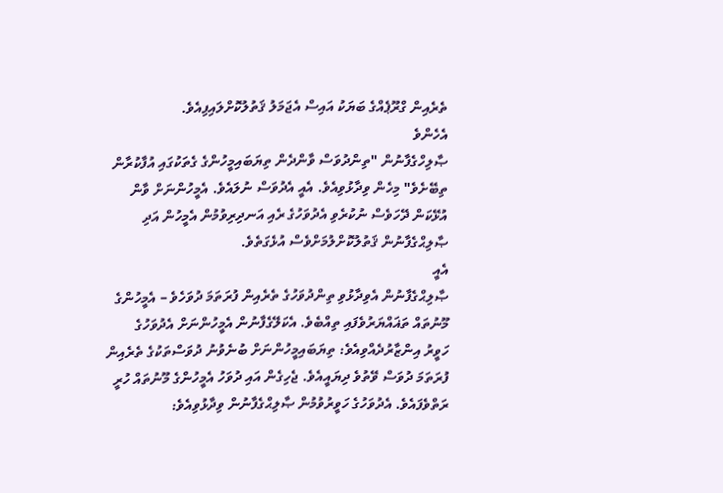ތެރެއިން ގްރޫޕެއްގެ ބަޔަކު އައިސް އެޖަމަލު ޤަތުލުކޮށްލައިފިއެވެ.
އެހެންވެ
ޞާލިހްގެފާނުން "ތިންދުވަސް ވާންދެން ތިޔަބައިމީހުންގެ ގެތަކުގައި އުފާކުރާން
ތިބޭށެވެ" މިހެން ވިދާޅުވިއެވެ. އެއީ އެދުވަސް ނުލައެވެ. އެމީހުންނަށް ވާން
އުޅޭކަން ދޭހަވެސް ނުކުރެވި އެދުވަހުގެ ރެއި އަނދިރިވުމުން އެމީހުން އަދި
ޞާލިޙްގެފާނުން ޤަތުލުކޮށްލުމަށްވެސް އުޅެގަތެވެ.
އެއީ
ޞާލިޙްގެފާނުން އެވިދާޅުވި ތިންދުވަހުގެ ތެރެއިން ފުރަތަމަ ދުވަހެވެ – އެމީހުންގެ
މޫނުތައް ތަޣައްޔަރުވެފައި ތިއްބެވެ. އެކަލޭގެފާނުން އެމީހުންނަށް އެދުވަހުގެ
ހަވީރު އިންޒާރުދެއްވިއެވެ: ތިޔަބައިމީހުންނަށް ބުނެވުނު ދުވަސްތަކުގެ ތެރެއިން
ފުރަތަމަ ދުވަސް ވޭތުވެ ދިޔައީއެވެ. ޖެހިގެން އައި ދުވަހު އެމީހުންގެ މޫނުތައް ހުރީ
ރަތްވެފައެވެ. އެދުވަހުގެ ހަވީރުވުމުން ޞާލިޙްގެފާނުން ވިދާޅުވިއެވެ: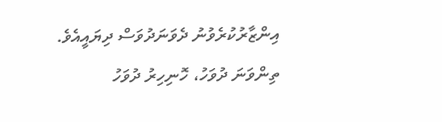އިންޒާރުކުރެވުނު ދެވަނަދުވަސް ދިޔައީއެވެ. ތިންވަނަ ދުވަހު، ހޮނިހިރު ދުވަހު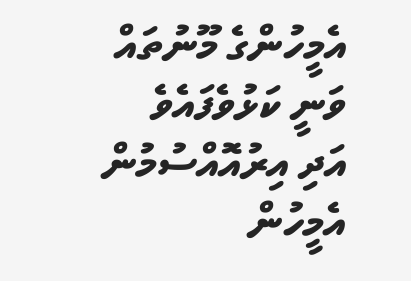އެމީހުންގެ މޫނުތައް ވަނީ ކަޅުވެފައެވެ އަދި އިރުއޮއްސުމުން އެމީހުން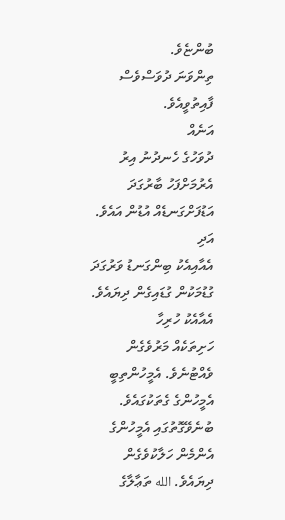ބުންޏެވެ.
ތިންވަނަ ދުވަސްވެސް ފާއިތުވީއެވެ.
އަނެއް
ދުވަހުގެ ހެނދުނު އިރު އެރުމަށްފަހު ބާރުގަދަ އަޑުފަށްގަނޑެއް އުޑުން އައެވެ. އަދި
އެއާއިއެކު ބިންގަނޑު ވަރުގަދަ ގުޑުމަކުން ގުޑައިގެން ދިޔައެވެ. އެއާއެކު ހުރިހާ
ހަށިތަކެއް މަރުވެގެން ވެއްޓުނެވެ. އެމީހުންތިބީ އެމީހުންގެ ގެތަކުގައެވެ.
ބުނެވޭގޮތުގައި އެމީހުންގެ އެންމެން ހަލާކުވެގެން ދިޔައެވެ. الله ތަޢާލާގެ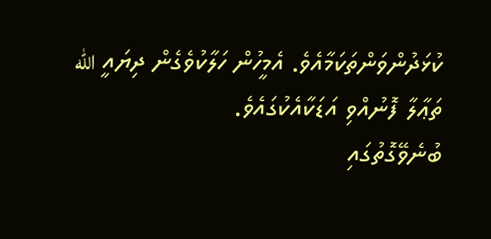ކުޅަދުންވަންތަކަމާއެވެ. އެމީހުން ހަލާކުވެގެން ދިޔައީ الله ތަޢާލާ ފޮނުއްވި އަޑަކާއެކުގައެވެ.
ބުނެވޭގޮތުގައި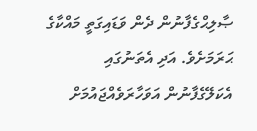ޞާލިޙްގެފާނުން ދެން ވަޑައިގަތީ މައްކާގެ ޙަރަމަށެވެ. އަދި އެތަނުގައި
އެކަލޭގެފާނުން އަވަހާރަވެއްޖައުމަށް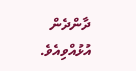ދާންދެން އުޅުއްވިއެވެ.